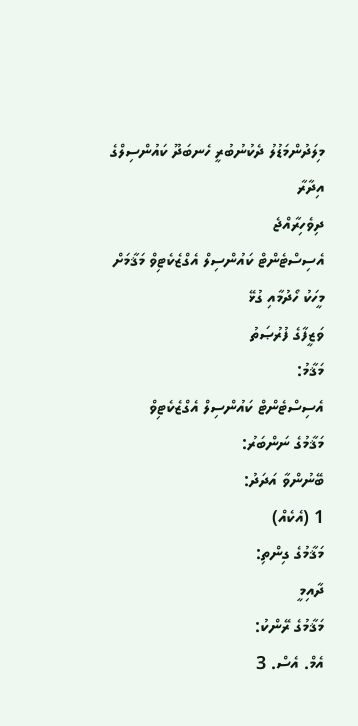މިލަދުންމަޑުލު ދެކުނުބުރީ ހެނބަދޫ ކައުންސިލްގެ އިދާރާ
ދިވެހިރާއްޖެ
އެސިސްޓެންޓް ކައުންސިލް އެގްޒެކެޓިވް މަޤާމަށް މީހަކު ހޯދުމާއި ގުޅޭ
ވަޒީފާގެ ފުރުޞަތު
މަޤާމު:
އެސިސްޓެންޓް ކައުންސިލް އެގްޒެކެޓިވް
މަޤާމުގެ ނަންބަރު:
ބޭނުންވާ އަދަދު:
1 (އެކެއް)
މަޤާމުގެ ގިންތި:
ދާއިމީ
މަޤާމުގެ ރޭންކު:
އެމް. އެސް. 3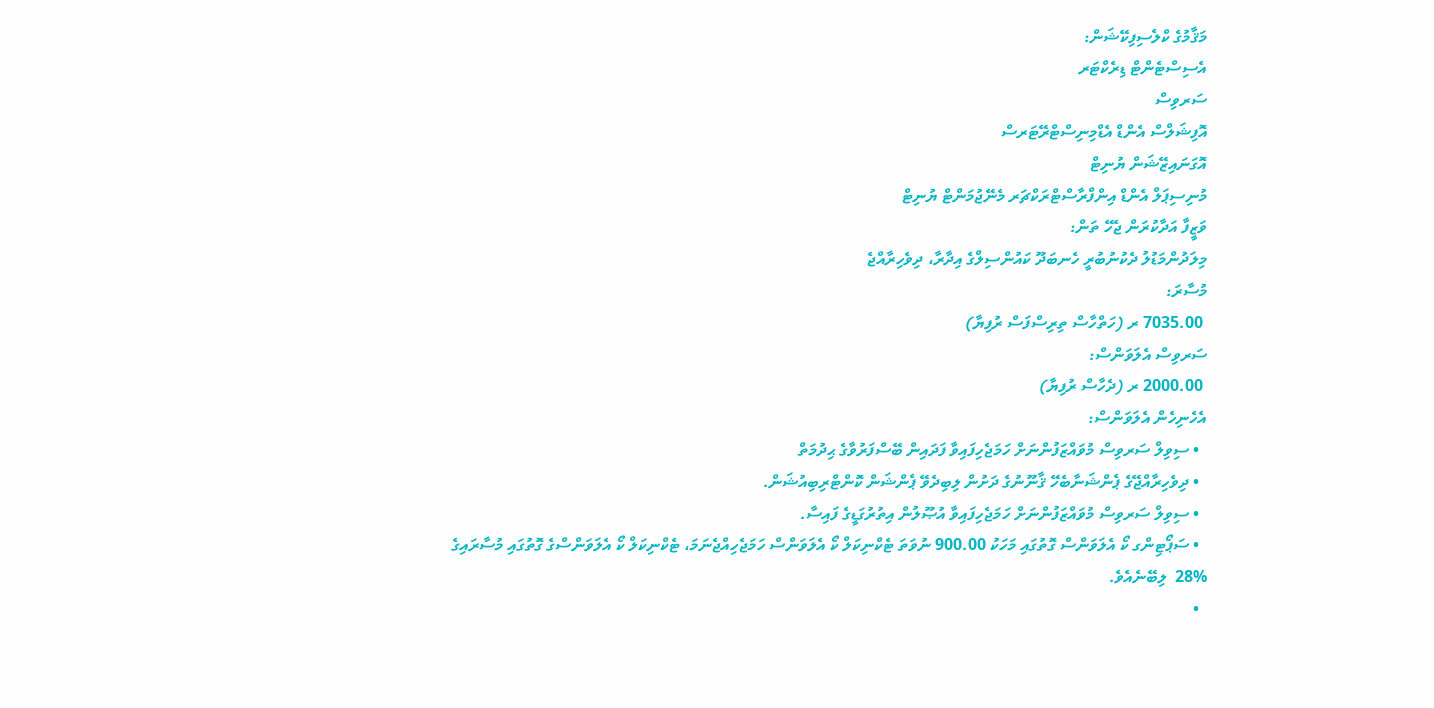މަޤާމުގެ ކްލެސިފިކޭޝަން:
އެސިސްޓެންޓް ޑިރެކްޓަރ
ސަރވިސް
އޮފިޝަލްސް އެންޑް އެޑްމިނިސްޓްރޭޓަރސް
އޮގަނައިޒޭޝަން ޔުނިޓް
މުނިސިޕަލް އެންޑް އިންފްރާސްޓްރަކްޗަރ މެނޭޖުމަންޓް ޔުނިޓް
ވަޒީފާ އަދާކުރަން ޖެހޭ ތަން:
މިލަދުންމަޑުލު ދެކުނުބުރީ ހެނބަދޫ ކައުންސިލްގެ އިދާރާ، ދިވެހިރާއްޖެ
މުސާރަ:
 7035.00 ރ (ހަތްހާސް ތިރިސްފަސް ރުފިޔާ)
ސަރވިސް އެލަވަންސް:
 2000.00 ރ (ދެހާސް ރުފިޔާ)
އެހެނިހެން އެލަވަންސް:
  • ސިވިލް ސަރވިސް މުވައްޒަފުންނަށް ހަމަޖެހިފައިވާ ފަދައިން ބޭސްފަރުވާގެ ޙިދުމަތް
  • ދިވެހިރާއްޖޭގެ ޕެންޝަނާބެހޭ ޤާނޫނުގެ ދަށުން ލިބިދެވޭ ޕެންޝަން ކޮންޓްރިބިއުޝަން.
  • ސިވިލް ސަރވިސް މުވައްޒަފުންނަށް ހަމަޖެހިފައިވާ އުޞޫލުން އިތުރުގަޑީގެ ފައިސާ.
  • ސަޕޯޓިންގ ކޯ އެލަވަންސް ގޮތުގައި މަހަކު 900.00 ނުވަތަ ޓެކްނިކަލް ކޯ އެލަވަންސް ހަމަޖެހިއްޖެނަމަ، ޓެކްނިކަލް ކޯ އެލަވަންސްގެ ގޮތުގައި މުސާރައިގެ %28  ލިބޭނެއެވެ.
  •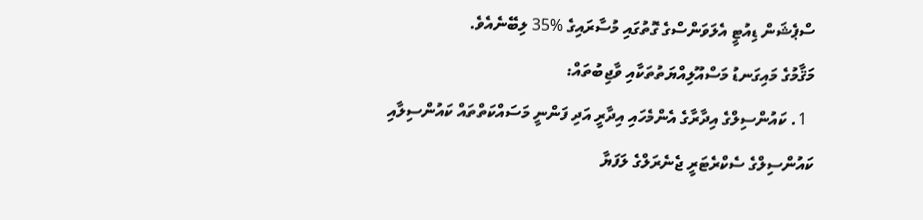ސްޕެޝަން ޑިއުޓީ އެލަވަންސްގެ ގޮތުގައި މުސާރައިގެ %35 ލިބޭނެއެވެ.
މަޤާމުގެ މައިގަނޑު މަސްއޫލިއްޔަތުތަކާއި ވާޖިބުތައް:
  1. ކައުންސިލްގެ އިދާރާގެ އެންމެހައި އިދާރީ އަދި ފަންނީ މަސައްކަތްތައް ކައުންސިލާއި ކައުންސިލްގެ ސެކްރެޓަރީ ޖެނެރަލްގެ ލަފަޔާ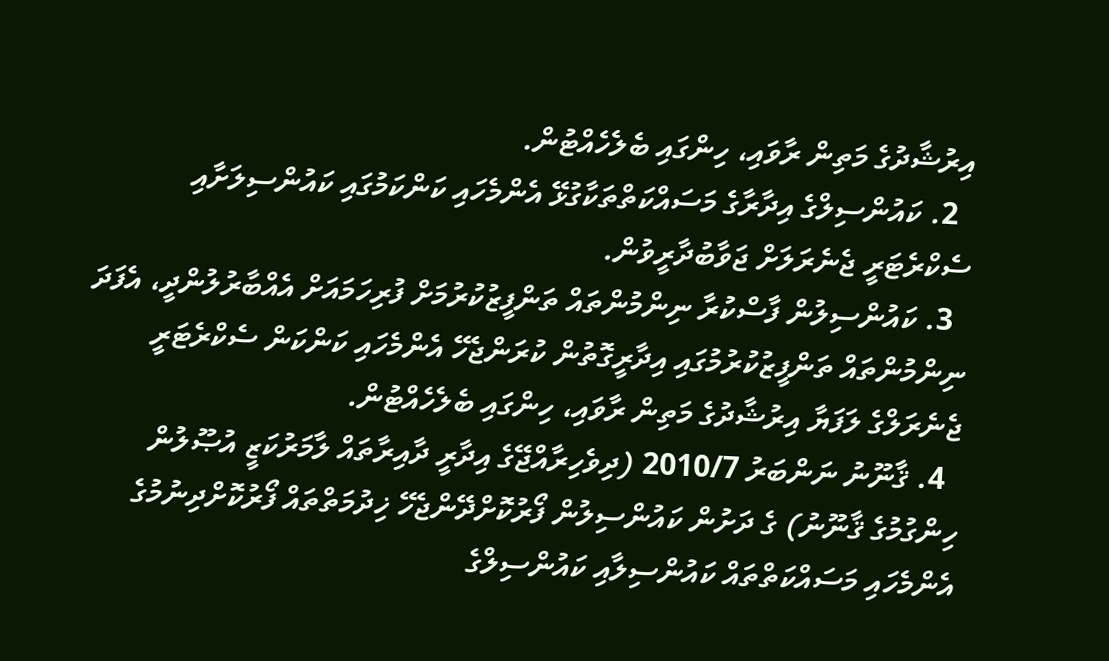އިރުޝާދުގެ މަތިން ރާވައި، ހިންގައި ބެލެހެއްޓުން.
  2. ކައުންސިލްގެ އިދާރާގެ މަސައްކަތްތަކާގުޅޭ އެންމެހައި ކަންކަމުގައި ކައުންސިލަށާއި ސެކްރެޓަރީ ޖެނެރަލަށް ޖަވާބުދާރީވުން.
  3. ކައުންސިލުން ފާސްކުރާ ނިންމުންތައް ތަންފީޒުކުރުމަށް ފުރިހަމައަށް އެއްބާރުލުންދީ، އެފަދަ ނިންމުންތައް ތަންފީޒުކުރުމުގައި އިދާރީގޮތުން ކުރަންޖެހޭ އެންމެހައި ކަންކަން ސެކްރެޓަރީ ޖެނެރަލްގެ ލަފަޔާ އިރުޝާދުގެ މަތިން ރާވައި، ހިންގައި ބެލެހެއްޓުން.
  4. ޤާނޫނު ނަންބަރު 2010/7 (ދިވެހިރާއްޖޭގެ އިދާރީ ދާއިރާތައް ލާމަރުކަޒީ އުޞޫލުން ހިންގުމުގެ ޤާނޫނު) ގެ ދަށުން ކައުންސިލުން ފޯރުކޮށްދޭންޖެހޭ ޚިދުމަތްތައް ފޯރުކޮށްދިނުމުގެ އެންމެހައި މަސައްކަތްތައް ކައުންސިލާއި ކައުންސިލްގެ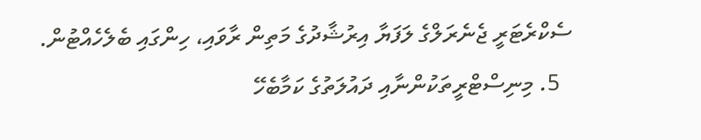ސެކްރެޓަރީ ޖެނެރަލްގެ ލަފަޔާ އިރުޝާދުގެ މަތިން ރާވައި، ހިންގައި ބެލެހެއްޓުން.
  5. މިނިސްޓްރީތަކުންނާއި ދައުލަތުގެ ކަމާބެހޭ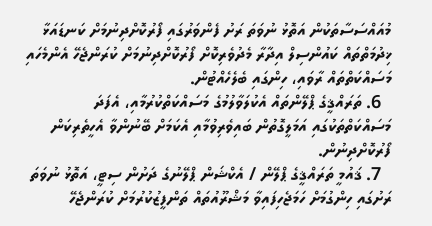މުއައްސަސާތަކުން އަތޮޅު ނުވަތަ ރަށު ފެންވަރުގައި ފޯރުކޮށްދިނުމަށް ކަނޑައަޅާ ޚިދުމަތްތައް ކައުންސިލް އިދާރާ މެދުވެރިކޮށް ފޯރުކޮށްދިނުމަށް ކުރަންޖެހޭ އެންމެހައި މަސައްކަތްތައް ރާވައި، ހިންގައި ބެލެހެއްޓުން.
  6. ތަރައްޤީގެ ޕްލޭންތައް އެކުލަވާލުމުގެ މަސައްކަތްކުރުމާއި، އެފަދަ މަސައްކަތްތަކުގައި އަމަލީގޮތުން ބައިވެރިވުމާއި އެކަމަށް ބޭނުންވާ އެހީތެރިކަން ފޯރުކޮށްދިނުން.
  7. ޤައުމީ ތަރައްޤީގެ ޕްލޭން / އެކްޝަން ޕްލޭނުގެ ދަށުން ސިޓީ، އަތޮޅު ނުވަތަ ރަށުގައި ހިންގުމަށް ހަމަޖެހިފައިވާ މަޝްރޫއުތައް ތަންފީޒުކުރުމަށް ކުރަންޖެހޭ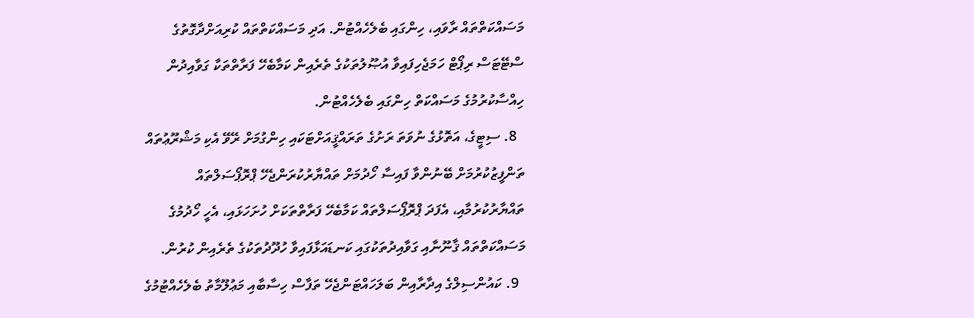މަސައްކަތްތައް ރާވައި، ހިންގައި ބެލެހެއްޓުން. އަދި މަސައްކަތްތައް ކުރިއަށްދާގޮތުގެ ސްޓޭޓަސް ރިޕޯޓް ހަމަޖެހިފައިވާ އުޞޫލުތަކުގެ ތެރެއިން ކަމާބެހޭ ފަރާތްތަކާ ގަވާއިދުން ހިއްސާކުރުމުގެ މަސައްކަތް ހިންގައި ބެލެހެއްޓުން.
  8. ސިޓީގެ، އަތޮޅުގެ ނުވަތަ ރަށުގެ ތަރައްޤީއަށްޓަކައި ހިންގުމަށް ރޭވޭ އެކި މަޝްރޫޢުތައް ތަންފީޒުކުރުމަށް ބޭނުންވާ ފައިސާ ހޯދުމަށް ތައްޔާރުކުރަންޖެހޭ ޕްރޮޕޯސަލްތައް ތައްޔާރުކުރުމާއި، އެފަދަ ޕްރޮޕޯސަލްތައް ކަމާބެހޭ ފަރާތްތަކަށް ހުށަހަޅައި، އެހީ ހޯދުމުގެ މަސައްކަތްތައް ޤާނޫނާއި ގަވާއިދުތަކުގައި ކަނޑައަޅާފައިވާ ހުދޫދުތަކުގެ ތެރެއިން ކުރުން.
  9. ކައުންސިލްގެ އިދާރާއިން ބަލަހައްޓަންޖެހޭ ތަފާސް ހިސާބާއި މަޢުލޫމާތު ބެލެހެއްޓުމުގެ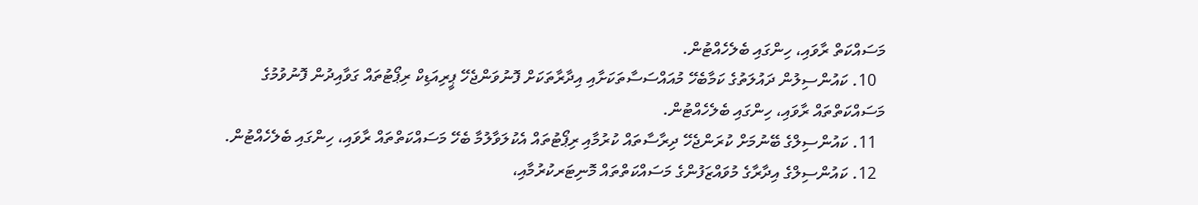މަސައްކަތް ރާވައި، ހިންގައި ބެލެހެއްޓުން.
  10. ކައުންސިލުން ދައުލަތުގެ ކަމާބެހޭ މުއައްސަސާތަކަށާއި އިދާރާތަކަށް ފޮނުވަންޖެހޭ ޕީރިއަޑިކް ރިޕޯޓުތައް ގަވާއިދުން ފޮނުވުމުގެ މަސައްކަތްތައް ރާވައި، ހިންގައި ބެލެހެއްޓުން.
  11. ކައުންސިލްގެ ބޭނުމަށް ކުރަންޖެހޭ ދިރާސާތައް ކުރުމާއި ރިޕޯޓުތައް އެކުލަވާލުމާ ބެހޭ މަސައްކަތްތައް ރާވައި، ހިންގައި ބެލެހެއްޓުން.
  12. ކައުންސިލްގެ އިދާރާގެ މުވައްޒަފުންގެ މަސައްކަތްތައް މޮނިޓަރކުރުމާއި،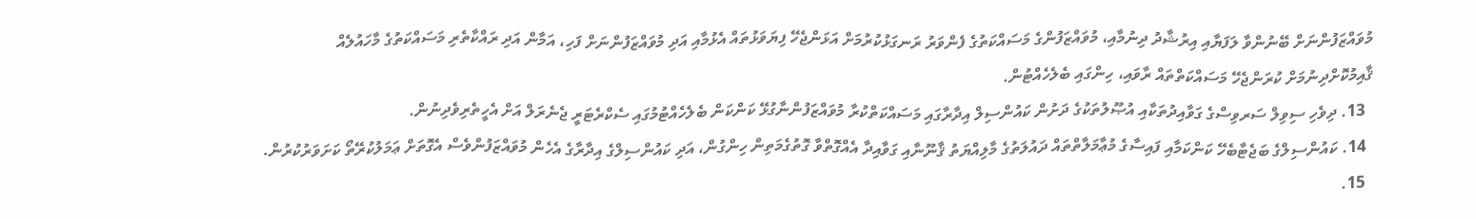މުވައްޒަފުންނަށް ބޭނުންވާ ލަފަޔާއި އިރުޝާދު ދިނުމާއި، މުވައްޒަފުންގެ މަސައްކަތުގެ ފެންވަރު ރަނގަޅުކުރުމަށް އަޅަންޖެހޭ ފިޔަވަޅުތައް އެޅުމާއި އަދި މުވައްޒަފުންނަށް ފަހި، އަމާން އަދި ރައްކާތެރި މަސައްކަތުގެ މާހައުލެއް ޤާއިމުކޮށްދިނުމަށް ކުރަންޖެހޭ މަސައްކަތްތައް ރާވައި، ހިންގައި ބެލެހެއްޓުން.
  13. ދިވެހި ސިވިލް ސަރވިސްގެ ގަވާއިދުތަކާއި އުޞޫލުތަކުގެ ދަށުން ކައުންސިލް އިދާރާގައި މަސައްކަތްކުރާ މުވައްޒަފުންނާގުޅޭ ކަންކަން ބެލެހެއްޓުމުގައި ސެކްރެޓަރީ ޖެނެރަލް އަށް އެހީތެރިވެދިނުން.
  14. ކައުންސިލްގެ ބަޖެޓާބެހޭ ކަންކަމާއި ފައިސާގެ މުޢާމަލާތްތައް ދައުލަތުގެ މާލިއްޔަތު ޤާނޫނާއި ގަވާއިދާ އެއްގޮތްވާ ގޮތުގެމަތިން ހިންގުން، އަދި ކައުންސިލްގެ އިދާރާގެ އެހެން މުވައްޒަފުންވެސް އެގޮތަށް ޢަމަލުކުރޭތޯ ކަށަވަރުކުރުން.
  15.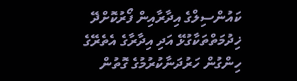ކައުންސިލްގެ އިދާރާއިން ފޯރުކޮށްދޭ ޚިދުމަތްތަކާގުޅޭ އަދި އިދާރާގެ އެތެރޭގެ ހިންގުން ހަރުދަނާކުރުމުގެ ގޮތުން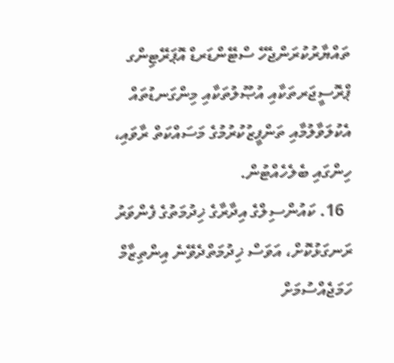ތައްޔާރުކުރަންޖެހޭ ސްޓޭންޑަރޑް އޮޕަރޭޓިންގ ޕްރޮސީޖަރތަކާއި އުޞޫލުތަކާއި މިންގަނޑުތައް އެކުލަވާލުމާއި ތަންފީޒުކުރުމުގެ މަސައްކަތް ރާވައި، ހިންގައި ބެލެހެއްޓުން.
  16. ކައުންސިލްގެ އިދާރާގެ ޚިދުމަތުގެ ފެންވަރު ރަނގަޅުކޮށް، އަވަސް ޚިދުމަތްދެވޭނެ އިންތިޒާމް ހަމަޖެއްސުމަށް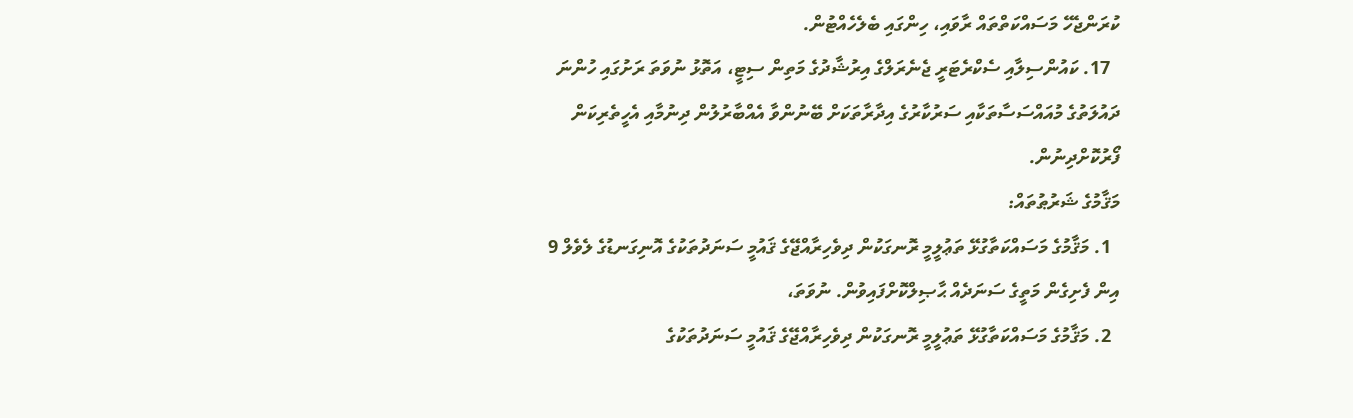ކުރަންޖެހޭ މަސައްކަތްތައް ރާވައި، ހިންގައި ބެލެހެއްޓުން.
  17. ކައުންސިލާއި ސެކްރެޓަރީ ޖެނެރަލްގެ އިރުޝާދުގެ މަތިން ސިޓީ، އަތޮޅު ނުވަތަ ރަށުގައި ހުންނަ ދައުލަތުގެ މުއައްސަސާތަކާއި ސަރުކާރުގެ އިދާރާތަކަށް ބޭނުންވާ އެއްބާރުލުން ދިނުމާއި އެހީތެރިކަން ފޯރުކޮށްދިނުން.
މަޤާމުގެ ޝަރުޠުތައް:
  1. މަޤާމުގެ މަސައްކަތާގުޅޭ ތަޢުލީމީ ރޮނގަކުން ދިވެހިރާއްޖޭގެ ޤައުމީ ސަނަދުތަކުގެ އޮނިގަނޑުގެ ލެވެލް 9 އިން ފެށިގެން މަތީގެ ސަނަދެއް ޙާޞިލްކޮށްފައިވުން. ނުވަތަ،
  2. މަޤާމުގެ މަސައްކަތާގުޅޭ ތަޢުލީމީ ރޮނގަކުން ދިވެހިރާއްޖޭގެ ޤައުމީ ސަނަދުތަކުގެ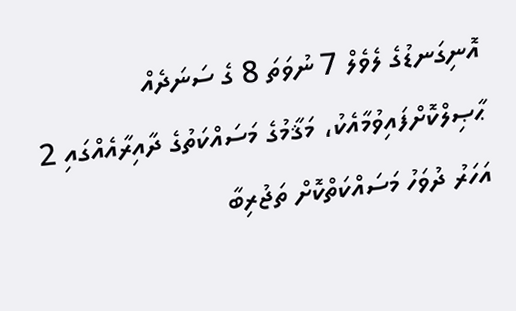އޮނިގަނޑުގެ ލެވެލް 7 ނުވަތަ 8 ގެ ސަނަދެއް ޙާޞިލްކޮށްފައިވުމާއެކު، މަޤާމުގެ މަސައްކަތުގެ ދާއިރާއެއްގައި 2 އަހަރު ދުވަހު މަސައްކަތްކޮށް ތަޖުރިބާ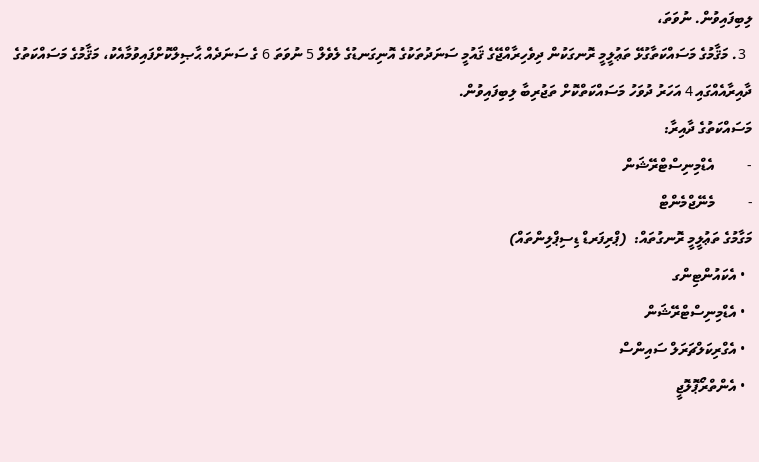ލިބިފައިވުން. ނުވަތަ،
  3. މަޤާމުގެ މަސައްކަތާގުޅޭ ތަޢުލީމީ ރޮނގަކުން ދިވެހިރާއްޖޭގެ ޤައުމީ ސަނަދުތަކުގެ އޮނިގަނޑުގެ ލެވެލް 5 ނުވަތަ 6 ގެ ސަނަދެއް ޙާޞިލްކޮށްފައިވުމާއެކު، މަޤާމުގެ މަސައްކަތުގެ ދާއިރާއެއްގައި 4 އަހަރު ދުވަހު މަސައްކަތްކޮށް ތަޖުރިބާ ލިބިފައިވުން.
މަސައްކަތުގެ ދާއިރާ:
-         އެޑްމިނިސްޓްރޭޝަން
-         މެނޭޖްމެންޓް
މަގާމުގެ ތަޢުލީމީ ރޮނގުތައް:  (ޕްރިފަރޑް ޑިސިޕްލިންތައް)
  • އެކައުންޓިންގ
  • އެޑްމިނިސްޓްރޭޝަން
  • އެގްރިކަލްޗަރަލް ސައިންސް
  • އެންތްރޯޕޮލޮޖީ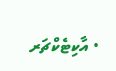• އާކިޓެކްޗަރ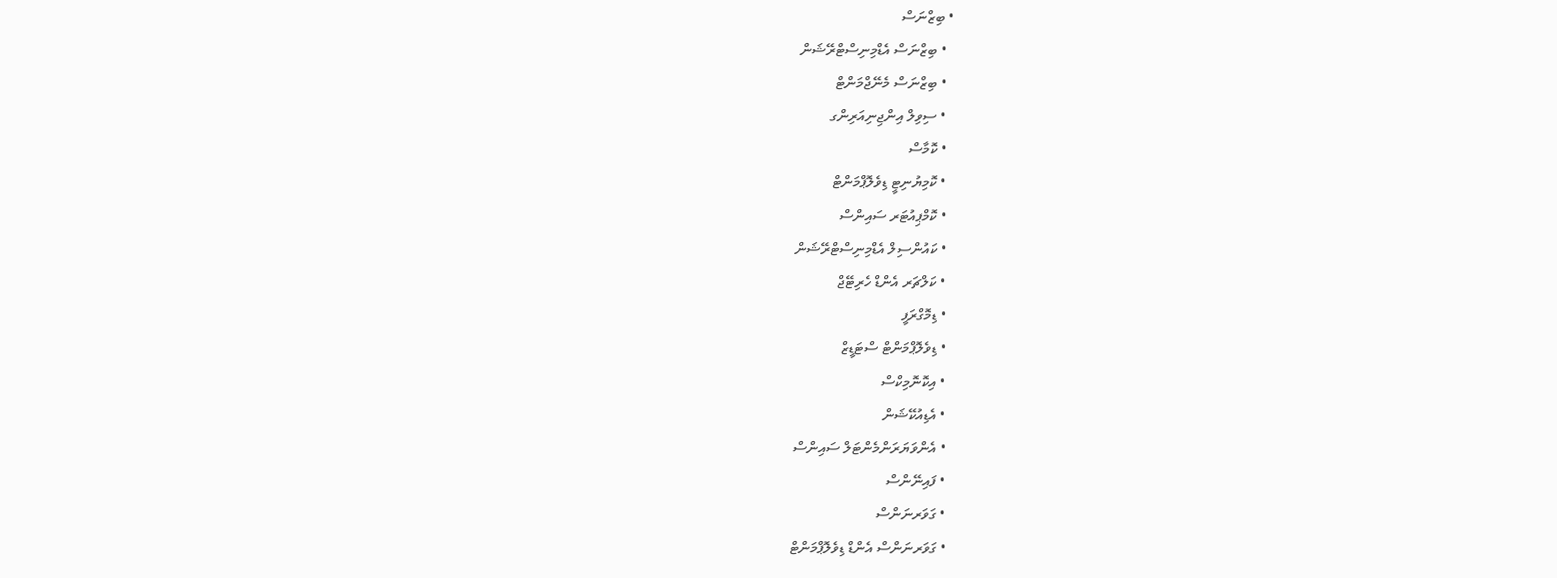• ބިޒްނަސް
  • ބިޒްނަސް އެޑްމިނިސްޓްރޭޝަން
  • ބިޒްނަސް މެނޭޖްމަންޓް
  • ސިވިލް އިންޖިނިއަރިންގ
  • ކޮމާސް
  • ކޮމިޔުނިޓީ ޑިވެލޮޕްމަންޓް
  • ކޮމްޕިއުޓަރ ސައިންސް
  • ކައުންސިލް އެޑްމިނިސްޓްރޭޝަން
  • ކަލްޗަރ އެންޑް ހެރިޓޭޖް
  • ޑިމޮގްރަފީ
  • ޑިވެލޮޕްމަންޓް ސްޓަޑީޒް
  • އިކޮނޮމިކްސް
  • އެޑިއުކޭޝަން
  • އެންވަޔަރަންމެންޓަލް ސައިންސް
  • ފައިނޭންސް
  • ގަވަރނަންސް
  • ގަވަރނަންސް އެންޑް ޑިވެލޮޕްމަންޓް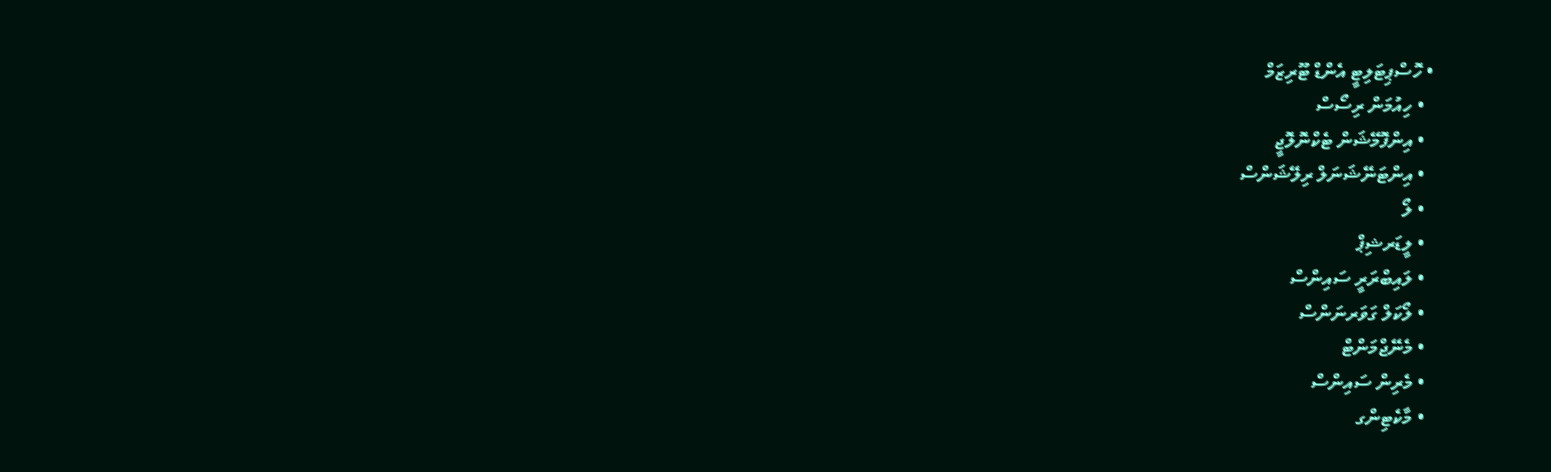• ހޮސްޕިޓަލިޓީ އެންޑް ޓޫރިޒަމް
  • ހިއުމަން ރިސޯސް
  • އިންފޮމޭޝަން ޓެކްނޮލޮޖީ
  • އިންޓަނޭޝަނަލް ރިލޭޝަންސް
  • ލޯ
  • ލީޑަރޝިޕް
  • ލައިބްރަރީ ސައިންސް
  • ލޯކަލް ގަވަރނަންސް
  • މެނޭޖްމަންޓް
  • މެރިން ސައިންސް
  • މާކެޓިންގ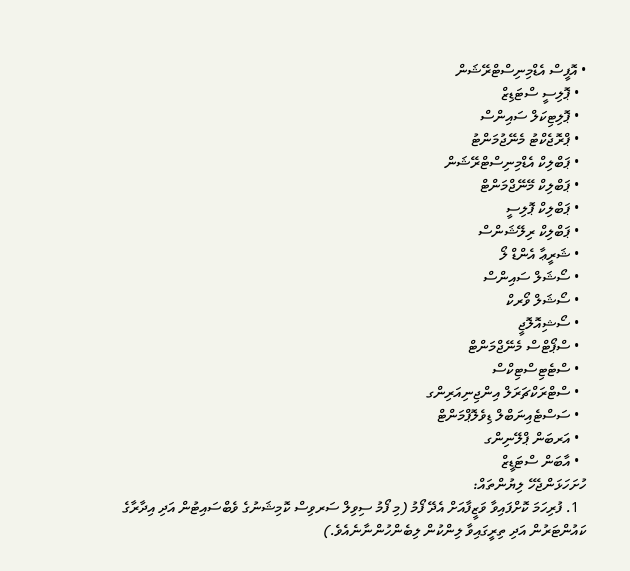• އޮފީސް އެޑްމިނިސްޓްރޭޝަން
  • ޕޮލިސީ ސްޓަޑިޒް
  • ޕޮލިޓިކަލް ސައިންސް
  • ޕްރޮޖެކްޓު މެނޭޖުމަންޓު
  • ޕަބްލިކް އެޑްމިނިސްޓްރޭޝަން
  • ޕަބްލިކް މޭނޭޖްމަންޓް
  • ޕަބްލިކް ޕޮލިސީ
  • ޕަބްލިކް ރިލޭޝަންސް
  • ޝަރީޢާ އެންޑް ލޯ
  • ސޯޝަލް ސައިންސް
  • ސޯޝަލް ވޯރކް
  • ސޯޝިއޮލޮޖީ
  • ސްޕޯޓްސް މެނޭޖްމަންޓް
  • ސްޓެޓިސްޓިކްސް
  • ސްޓްރަކްޗަރަލް އިންޖިނިއަރިންގ
  • ސަސްޓެއިނަބްލް ޑިވެލޮޕްމަންޓް
  • އަރބަން ޕްލޭނިންގ
  • އާބަން ސްޓަޑީޒް
ހުށަހަޅަންޖެހޭ ލިޔުންތައް:
  1. ފުރިހަމަ ކޮށްފައިވާ ވަޒީފާއަށް އެދޭ ފޯމު (މި ފޯމު ސިވިލް ސަރވިސް ކޮމިޝަނުގެ ވެބްސައިޓުން އަދި އިދާރާގެ ކައުންޓަރުން އަދި ތިރީގައިވާ ލިންކުން ލިބެންހުންނާނެއެވެ.)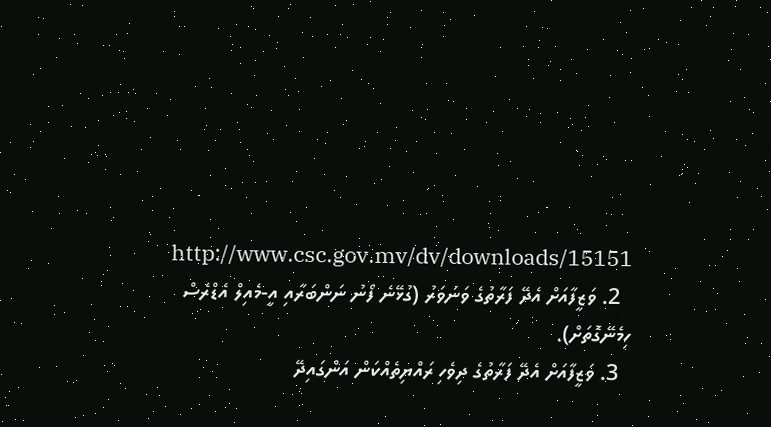http://www.csc.gov.mv/dv/downloads/15151
  2. ވަޒީފާއަށް އެދޭ ފަރާތުގެ ވަނަވަރު (ގުޅޭނެ ފޯނު ނަންބަރާއި އީ-މެއިލް އެޑްރެސް ހިމެނޭގޮތަށް).
  3. ވަޒީފާއަށް އެދޭ ފަރާތުގެ ދިވެހި ރައްޔިތެއްކަން އަންގައިދޭ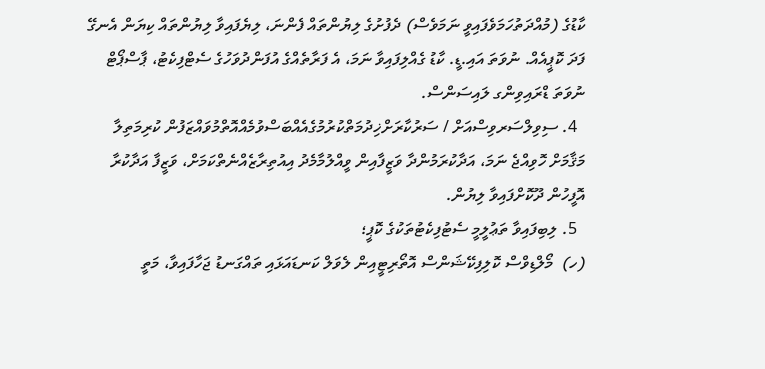ކާޑުގެ (މުއްދަތުހަމަވެފައިވީ ނަމަވެސް) ދެފުށުގެ ލިޔުންތައް ފެންނަ، ލިޔެފައިވާ ލިޔުންތައް ކިޔަން އެނގޭ ފަދަ ކޮޕީއެއް. ނުވަތަ އައި.ޑީ. ކާޑު ގެއްލިފައިވާ ނަމަ، އެ ފަރާތެއްގެ އުފަންދުވަހުގެ ސެޓްފިކެޓު، ޕާސްޕޯޓް ނުވަތަ ޑްރައިވިންގ ލައިސަންސް.
  4. ސިވިލްސަރވިސްއަށް / ސަރުކާރަށްޚިދުމަތްކުރުމުގެއެއްބަސްވުމެއްއޮތްމުވައްޒަފުން ކުރިމަތިލާ މަޤާމަށް ހޮވިއްޖެ ނަމަ، އަދާކުރަމުންދާ ވަޒީފާއިން ވީއްލުމާމެދު އިއުތިރާޒެއްނެތްކަމަށް، ވަޒީފާ އަދާކުރާ އޮފީހުން ދޫކޮށްފައިވާ ލިޔުން.
  5. ލިބިފައިވާ ތަޢުލީމީ ސެޓުފިކެޓުތަކުގެ ކޮޕީ؛
(ހ)  މޯލްޑިވްސް ކޮލިފިކޭޝަންސް އޮތޯރިޓީއިން ލެވަލް ކަނޑައަޅައި ތައްގަނޑު ޖަހާފައިވާ، މަތީ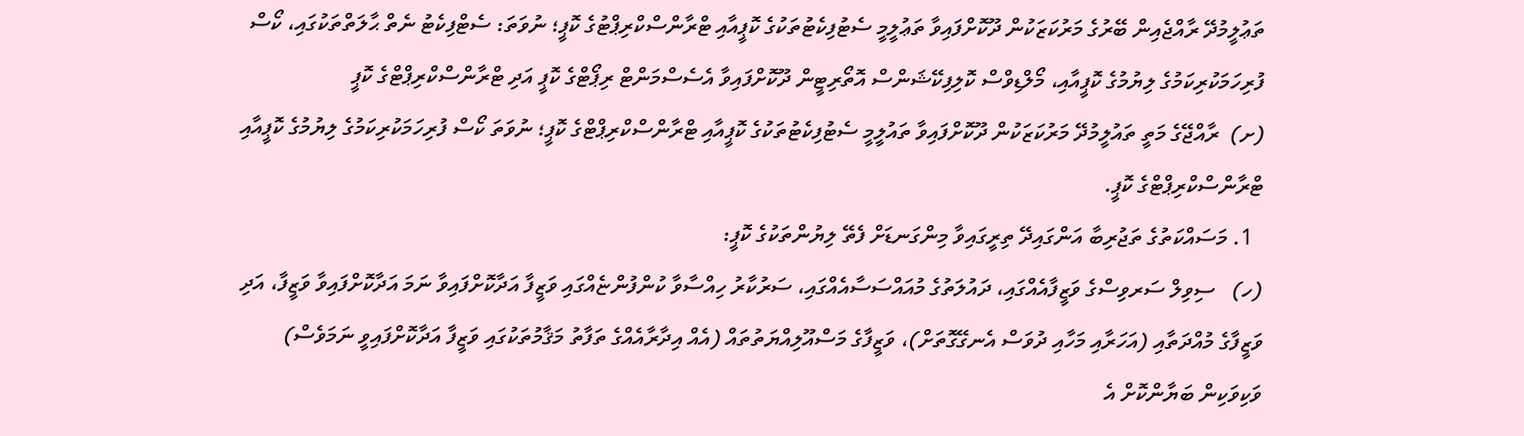ތަޢުލީމުދޭ ރާއްޖެއިން ބޭރުގެ މަރުކަޒަކުން ދޫކޮށްފައިވާ ތަޢުލީމީ ސެޓުފިކެޓުތަކުގެ ކޮޕީއާއި ޓްރާންސްކްރިޕްޓުގެ ކޮޕީ؛ ނުވަތަ: ސެޓްފިކެޓު ނެތް ޙާލަތްތަކުގައި، ކޯސް ފުރިހަމަކުރިކަމުގެ ލިޔުމުގެ ކޮޕީއާއި، މޯލްޑިވްސް ކޮލިފިކޭޝަންސް އޮތޯރިޓީން ދޫކޮށްފައިވާ އެސެސްމަންޓް ރިޕޯޓްގެ ކޮޕީ އަދި ޓްރާންސްކްރިޕްޓްގެ ކޮޕީ
(ށ)  ރާއްޖޭގެ މަތީ ތައުލީމުދޭ މަރުކަޒަކުން ދޫކޮށްފައިވާ ތައުލީމީ ސެޓުފިކެޓުތަކުގެ ކޮޕީއާއި ޓްރާންސްކްރިޕްޓްގެ ކޮޕީ؛ ނުވަތަ ކޯސް ފުރިހަމަކުރިކަމުގެ ލިޔުމުގެ ކޮޕީއާއި ޓްރާންސްކްރިޕްޓްގެ ކޮޕީ.
  1. މަސައްކަތުގެ ތަޖުރިބާ އަންގައިދޭ ތިރީގައިވާ މިންގަނޑަށް ފެތޭ ލިޔުންތަކުގެ ކޮޕީ:
(ހ)   ސިވިލް ސަރވިސްގެ ވަޒީފާއެއްގައި، ދައުލަތުގެ މުއައްސަސާއެއްގައި، ސަރުކާރު ހިއްސާވާ ކުންފުންޏެއްގައި ވަޒީފާ އަދާކޮށްފައިވާ ނަމަ އަދާކޮށްފައިވާ ވަޒީފާ، އަދި ވަޒީފާގެ މުއްދަތާއި (އަހަރާއި މަހާއި ދުވަސް އެނގޭގޮތަށް)، ވަޒީފާގެ މަސްއޫލިއްޔަތުތައް (އެއް އިދާރާއެއްގެ ތަފާތު މަޤާމުތަކުގައި ވަޒީފާ އަދާކޮށްފައިވީ ނަމަވެސް) ވަކިވަކިން ބަޔާންކޮށް އެ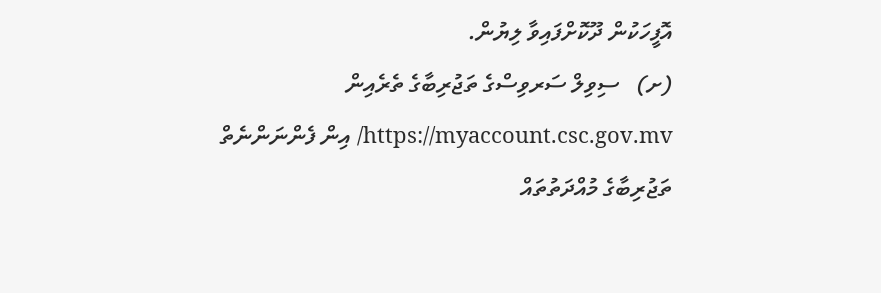އޮފީހަކުން ދޫކޮށްފައިވާ ލިޔުން.
(ށ)   ސިވިލް ސަރވިސްގެ ތަޖުރިބާގެ ތެރެއިން https://myaccount.csc.gov.mv/ އިން ފެންނަންނެތް ތަޖުރިބާގެ މުއްދަތުތައް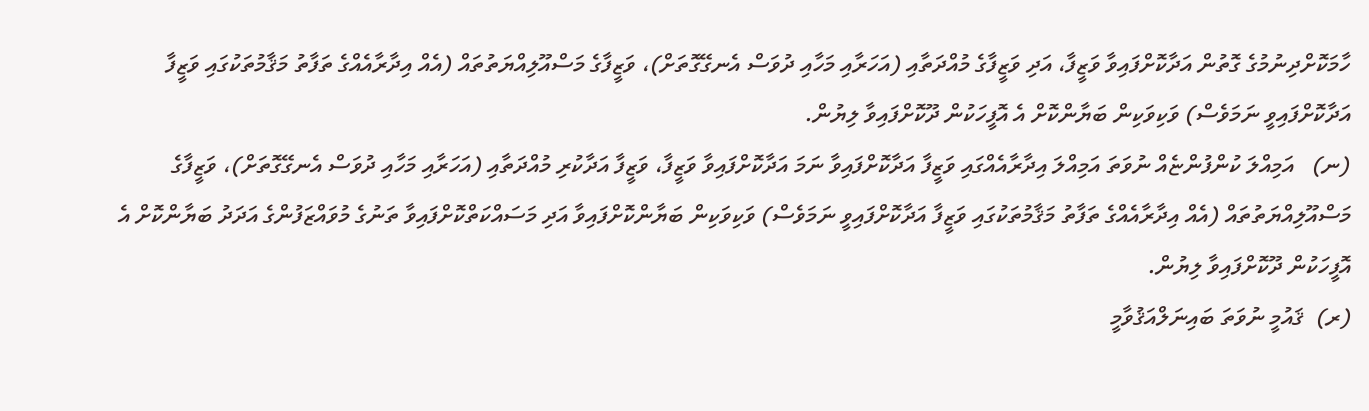ހާމަކޮށްދިނުމުގެ ގޮތުން އަދާކޮށްފައިވާ ވަޒީފާ، އަދި ވަޒީފާގެ މުއްދަތާއި (އަހަރާއި މަހާއި ދުވަސް އެނގޭގޮތަށް)، ވަޒީފާގެ މަސްއޫލިއްޔަތުތައް (އެއް އިދާރާއެއްގެ ތަފާތު މަޤާމުތަކުގައި ވަޒީފާ އަދާކޮށްފައިވީ ނަމަވެސް) ވަކިވަކިން ބަޔާންކޮށް އެ އޮފީހަކުން ދޫކޮށްފައިވާ ލިޔުން.
(ނ)   އަމިއްލަ ކުންފުންޏެއް ނުވަތަ އަމިއްލަ އިދާރާއެއްގައި ވަޒީފާ އަދާކޮށްފައިވާ ނަމަ އަދާކޮށްފައިވާ ވަޒީފާ، ވަޒީފާ އަދާކުރި މުއްދަތާއި (އަހަރާއި މަހާއި ދުވަސް އެނގޭގޮތަށް)، ވަޒީފާގެ މަސްއޫލިއްޔަތުތައް (އެއް އިދާރާއެއްގެ ތަފާތު މަޤާމުތަކުގައި ވަޒީފާ އަދާކޮށްފައިވީ ނަމަވެސް) ވަކިވަކިން ބަޔާންކޮށްފައިވާ އަދި މަސައްކަތްކޮށްފައިވާ ތަނުގެ މުވައްޒަފުންގެ އަދަދު ބަޔާންކޮށް އެ އޮފީހަކުން ދޫކޮށްފައިވާ ލިޔުން.
(ރ)  ޤައުމީ ނުވަތަ ބައިނަލްއަޤުވާމީ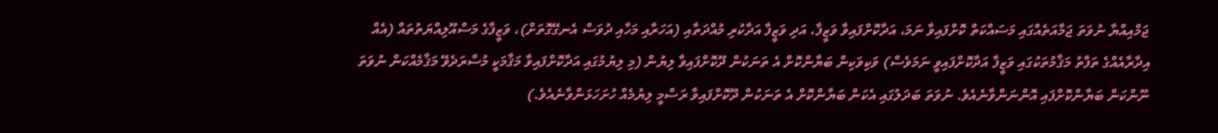ޖަމްއިއްޔާ ނުވަތަ ޖަމާއަތެއްގައި މަސައްކަތް ކޮށްފައިވާ ނަމަ، އަދާކޮށްފައިވާ ވަޒީފާ، އަދި ވަޒީފާ އަދާކުރި މުއްދަތާއި (އަހަރާއި މަހާއި ދުވަސް އެނގޭގޮތަށް)، ވަޒީފާގެ މަސްއޫލިއްޔަތުތައް (އެއް އިދާރާއެއްގެ ތަފާތު މަޤާމުތަކުގައި ވަޒީފާ އަދާކޮށްފައިވީ ނަމަވެސް) ވަކިވަކިން ބަޔާންކޮށް އެ ތަނަކުން ދޫކޮށްފައިވާ ލިޔުން (މި ލިޔުމުގައި އަދާކޮށްފައިވާ މަޤާމަކީ މުސާރަދެވޭ މަޤާމެއްކަން ނުވަތަ ނޫންކަން ބަޔާންކޮށްފައި އޮންނަންވާނެއެވެ. ނުވަތަ ބަދަލުގައި އެކަން ބަޔާންކޮށް އެ ތަނަކުން ދޫކޮށްފައިވާ ރަސްމީ ލިޔުމެއް ހުށަހަޅަންވާނެއެވެ.)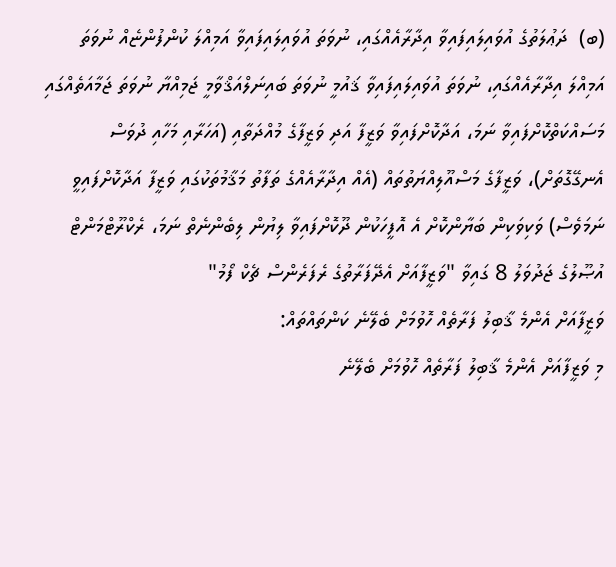(ބ)  ދަޢުލަތުގެ އުވައިލައިފައިވާ އިދާރާއެއްގައި، ނުވަތަ އުވައިލައިފައިވާ އަމިއްލަ ކުންފުންޏެއް ނުވަތަ އަމިއްލަ އިދާރާއެއްގައި، ނުވަތަ އުވައިލައިފައިވާ ޤައުމީ ނުވަތަ ބައިނަލްއަޤްވާމީ ޖަމިއްޔާ ނުވަތަ ޖަމާއަތެއްގައި މަސައްކަތްކޮށްފައިވާ ނަމަ، އަދާކޮށްފައިވާ ވަޒީފާ އަދި ވަޒީފާގެ މުއްދަތާއި (އަހަރާއި މަހާއި ދުވަސް އެނގޭގޮތަށް)، ވަޒީފާގެ މަސްއޫލިއްޔަތުތައް (އެއް އިދާރާއެއްގެ ތަފާތު މަޤާމުތަކުގައި ވަޒީފާ އަދާކޮށްފައިވީ ނަމަވެސް) ވަކިވަކިން ބަޔާންކޮށް އެ އޮފީހަކުން ދޫކޮށްފައިވާ ލިޔުން ލިބެންނެތް ނަމަ، ރެކްރޫޓްމަންޓް އުޞޫލުގެ ޖަދުވަލު 8 ގައިވާ "ވަޒީފާއަށް އެދޭފަރާތުގެ ރެފަރެންސް ޗެކް ފޯމު"
ވަޒީފާއަށް އެންމެ ޤާބިލު ފަރާތެއް ހޮވުމަށް ބެލޭނެ ކަންތައްތައް:
މި ވަޒީފާއަށް އެންމެ ޤާބިލު ފަރާތެއް ހޮވުމަށް ބެލޭނެ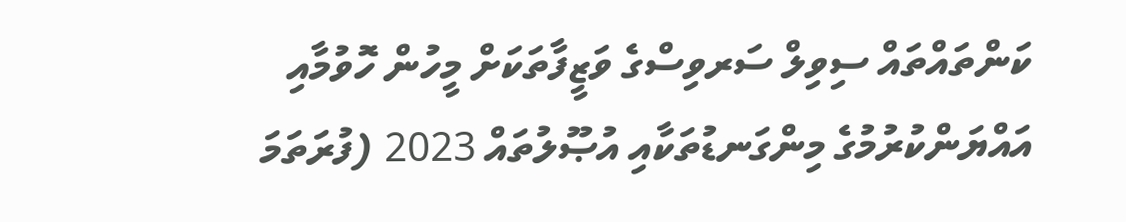ކަންތައްތައް ސިވިލް ސަރވިސްގެ ވަޒީފާތަކަށް މީހުން ހޮވުމާއި އައްޔަންކުރުމުގެ މިންގަނޑުތަކާއި އުޞޫލުތައް 2023 (ފުރަތަމަ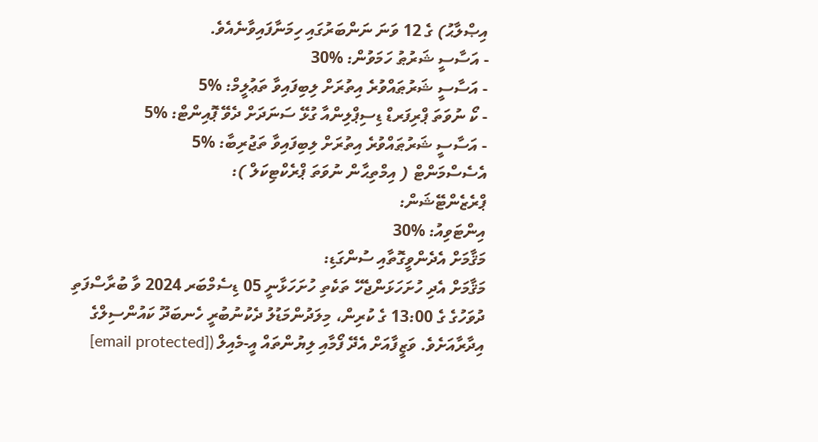އިޞްލާޙު) ގެ 12 ވަނަ ނަންބަރުގައި ހިމަނާފައިވާނެއެވެ.
- އަސާސީ ޝަރުޠު ހަމަވުން: %30
- އަސާސީ ޝަރުޠައްވުރެ އިތުރަށް ލިބިފައިވާ ތަޢުލީމް: %5
- ކޯ ނުވަތަ ޕްރިފަރޑް ޑިސިޕްލިންއާ ގުޅޭ ސަނަދަށް ދެވޭ ޕޮއިންޓް: %5
- އަސާސީ ޝަރުޠައްވުރެ އިތުރަށް ލިބިފައިވާ ތަޖުރިބާ: %5
އެސެސްމަންޓް ( އިމްތިޙާން ނުވަތަ ޕްރެކްޓިކަލް ):
ޕްރެޒެންޓޭޝަން:
އިންޓަވިއު: %30
މަޤާމަށް އެދެންވީގޮތާއި ސުންގަޑި:
މަޤާމަށް އެދި ހުށަހަޅަންޖެހޭ ތަކެތި ހުށަހަޅާނީ 05 ޑިސެމްބަރ 2024 ވާ ބުރާސްފަތި ދުވަހުގެ ގެ 13:00 ގެ ކުރިން، މިލަދުންމަޑުލު ދެކުނުބުރީ ހެނބަދޫ ކައުންސިލްގެ އިދާރާއަށެވެ. ވަޒީފާއަށް އެދޭ ފޯމާއި ލިޔުންތައް އީ-މެއިލް ([email protected]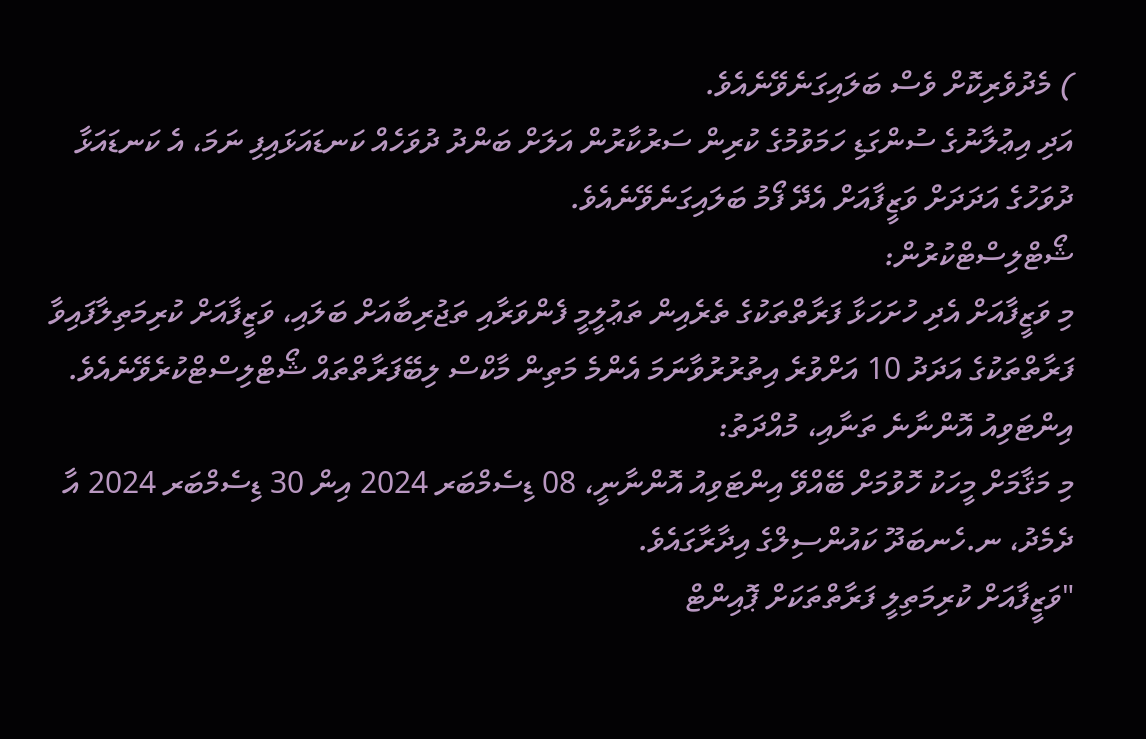) މެދުވެރިކޮށް ވެސް ބަލައިގަނެވޭނެއެވެ.
އަދި އިޢުލާނުގެ ސުންގަޑި ހަމަވުމުގެ ކުރިން ސަރުކާރުން އަލަށް ބަންދު ދުވަހެއް ކަނޑައަޅައިފި ނަމަ، އެ ކަނޑައަޅާ ދުވަހުގެ އަދަދަށް ވަޒީފާއަށް އެދޭ ފޯމު ބަލައިގަނެވޭނެއެވެ.
ޝޯޓްލިސްޓްކުރުން:
މި ވަޒީފާއަށް އެދި ހުށަހަޅާ ފަރާތްތަކުގެ ތެރެއިން ތަޢުލީމީ ފެންވަރާއި ތަޖުރިބާއަށް ބަލައި، ވަޒީފާއަށް ކުރިމަތިލާފައިވާ ފަރާތްތަކުގެ އަދަދު 10 އަށްވުރެ އިތުރުރުވާނަމަ އެންމެ މަތިން މާކްސް ލިބޭފަރާތްތައް ޝޯޓްލިސްޓްކުރެވޭނެއެވެ.
އިންޓަވިއު އޮންނާނެ ތަނާއި، މުއްދަތު:
މި މަޤާމަށް މީހަކު ހޮވުމަށް ބޭއްވޭ އިންޓަވިއު އޮންނާނީ، 08 ޑިސެމްބަރ 2024 އިން 30 ޑިސެމްބަރ 2024 އާ ދެމެދު، ނ.ހެނބަދޫ ކައުންސިލްގެ އިދާރާގައެވެ.
"ވަޒީފާއަށް ކުރިމަތިލީ ފަރާތްތަކަށް ޕޮއިންޓް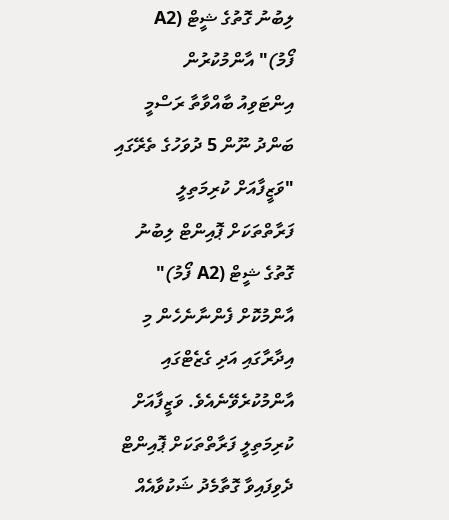ލިބުނު ގޮތުގެ ޝީޓް (A2 ފޯމު)" އާންމުކުރުން
އިންޓަވިއު ބާއްވާތާ ރަސްމީ ބަންދު ނޫން 5 ދުވަހުގެ ތެރޭގައި "ވަޒީފާއަށް ކުރިމަތިލީ ފަރާތްތަކަށް ޕޮއިންޓް ލިބުނު ގޮތުގެ ޝީޓް (A2 ފޯމު)" އާންމުކޮށް ފެންނާނެހެން މި އިދާރާގައި އަދި ގެޒެޓްގައި އާންމުކުރެވޭނެއެވެ. ވަޒީފާއަށް ކުރިމަތިލީ ފަރާތްތަކަށް ޕޮއިންޓް ދެވިފައިވާ ގޮތާމެދު ޝަކުވާއެއް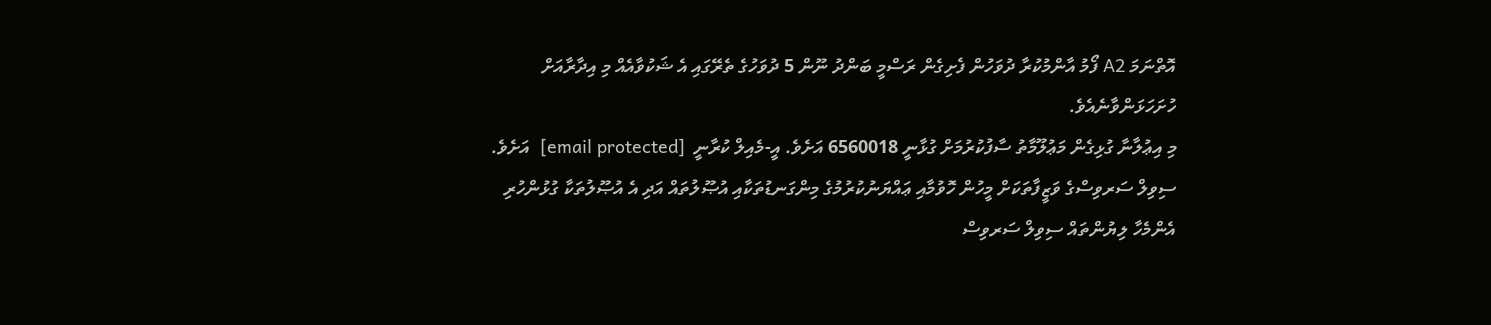އޮތްނަމަ A2 ފޯމު އާންމުކުރާ ދުވަހުން ފެށިގެން ރަސްމީ ބަންދު ނޫން 5 ދުވަހުގެ ތެރޭގައި އެ ޝަކުވާއެއް މި އިދާރާއަށް ހުށަހަޅަންވާނެއެވެ.
މި އިޢުލާނާ ގުޅިގެން މަޢުލޫމާތު ސާފުކުރުމަށް ގުޅާނީ 6560018 އަށެވެ. އީ-މެއިލް ކުރާނީ  [email protected]  އަށެވެ. ސިވިލް ސަރވިސްގެ ވަޒީފާތަކަށް މީހުން ހޮވުމާއި ޢައްޔަނުކުރުމުގެ މިންގަނޑުތަކާއި އުޞޫލުތައް އަދި އެ އުޞޫލުތަކާ ގުޅުންހުރި އެންމެހާ ލިޔުންތައް ސިވިލް ސަރވިސް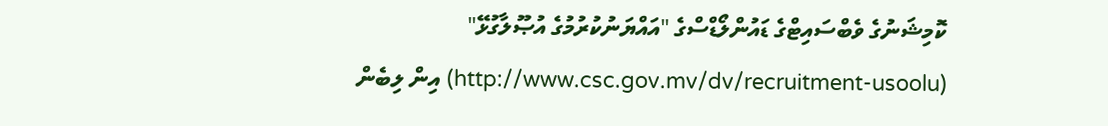ކޮމިޝަނުގެ ވެބްސައިޓްގެ ޑައުންލޯޑްސްގެ "އައްޔަނުކުރުމުގެ އުޞޫލާގުޅޭ" (http://www.csc.gov.mv/dv/recruitment-usoolu) އިން ލިބެން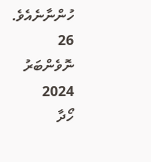ހުންނާނެއެވެ.
26 ނޮވެންބަރު 2024
ހޯދާ